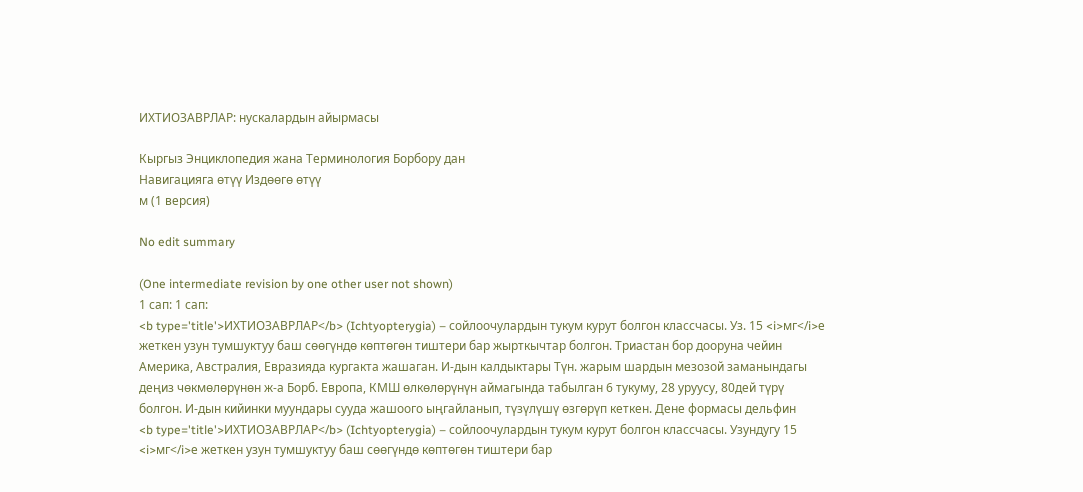ИХТИОЗАВРЛАР: нускалардын айырмасы

Кыргыз Энциклопедия жана Терминология Борбору дан
Навигацияга өтүү Издөөгө өтүү
м (1 версия)

No edit summary

(One intermediate revision by one other user not shown)
1 сап: 1 сап:
<b type='title'>ИХТИОЗАВРЛАР</b> (Ichtyopterygia) – сойлоочулардын тукум курут болгон классчасы. Уз. 15 <i>мг</i>е жеткен узун тумшуктуу баш сөөгүндө көптөгөн тиштери бар жырткычтар болгон. Триастан бор дооруна чейин Америка, Австралия, Евразияда кургакта жашаган. И-дын калдыктары Түн. жарым шардын мезозой заманындагы деңиз чөкмөлөрүнөн ж-а Борб. Европа, КМШ өлкөлөрүнүн аймагында табылган 6 тукуму, 28 уруусу, 80дей түрү болгон. И-дын кийинки муундары сууда жашоого ыңгайланып, түзүлүшү өзгөрүп кеткен. Дене формасы дельфин
<b type='title'>ИХТИОЗАВРЛАР</b> (Ichtyopterygia) – сойлоочулардын тукум курут болгон классчасы. Узундугу 15 <i>мг</i>е жеткен узун тумшуктуу баш сөөгүндө көптөгөн тиштери бар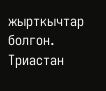жырткычтар болгон. Триастан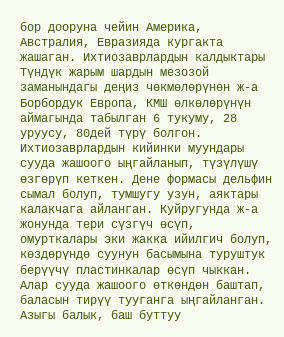бор дооруна чейин Америка, Австралия, Евразияда кургакта жашаган. Ихтиозаврлардын калдыктары Түндүк жарым шардын мезозой заманындагы деңиз чөкмөлөрүнөн ж-а Борбордук Европа, КМШ өлкөлөрүнүн аймагында табылган 6 тукуму, 28 уруусу, 80дей түрү болгон. Ихтиозаврлардын кийинки муундары сууда жашоого ыңгайланып, түзүлүшү өзгөрүп кеткен. Дене формасы дельфин сымал болуп, тумшугу узун, аяктары калакчага айланган. Куйругунда ж-а жонунда тери сүзгүч өсүп, омурткалары эки жакка ийилгич болуп, көздөрүндө суунун басымына туруштук берүүчү пластинкалар өсүп чыккан. Алар сууда жашоого өткөндөн баштап, баласын тирүү тууганга ыңгайланган. Азыгы балык, баш буттуу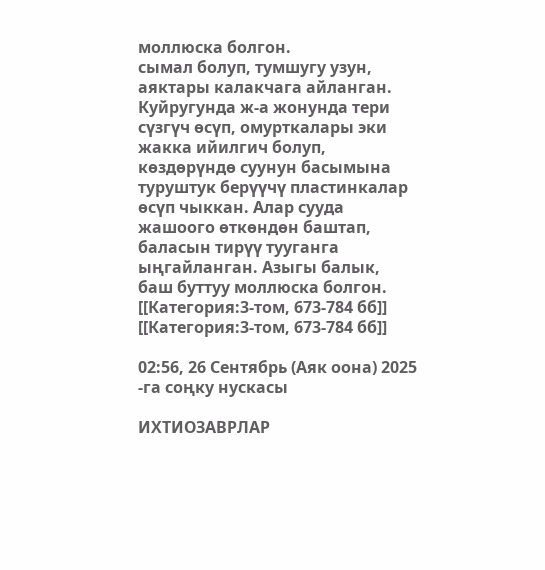моллюска болгон.
сымал болуп, тумшугу узун, аяктары калакчага айланган. Куйругунда ж-а жонунда тери сүзгүч өсүп, омурткалары эки жакка ийилгич болуп, көздөрүндө суунун басымына туруштук берүүчү пластинкалар өсүп чыккан. Алар сууда жашоого өткөндөн баштап, баласын тирүү тууганга ыңгайланган. Азыгы балык, баш буттуу моллюска болгон.
[[Категория:3-том, 673-784 бб]]
[[Категория:3-том, 673-784 бб]]

02:56, 26 Сентябрь (Аяк оона) 2025 -га соңку нускасы

ИХТИОЗАВРЛАР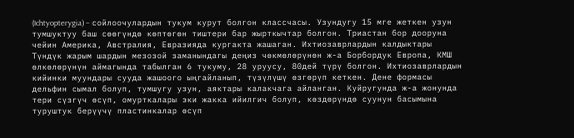(Ichtyopterygia) – сойлоочулардын тукум курут болгон классчасы. Узундугу 15 мге жеткен узун тумшуктуу баш сөөгүндө көптөгөн тиштери бар жырткычтар болгон. Триастан бор дооруна чейин Америка, Австралия, Евразияда кургакта жашаган. Ихтиозаврлардын калдыктары Түндүк жарым шардын мезозой заманындагы деңиз чөкмөлөрүнөн ж-а Борбордук Европа, КМШ өлкөлөрүнүн аймагында табылган 6 тукуму, 28 уруусу, 80дей түрү болгон. Ихтиозаврлардын кийинки муундары сууда жашоого ыңгайланып, түзүлүшү өзгөрүп кеткен. Дене формасы дельфин сымал болуп, тумшугу узун, аяктары калакчага айланган. Куйругунда ж-а жонунда тери сүзгүч өсүп, омурткалары эки жакка ийилгич болуп, көздөрүндө суунун басымына туруштук берүүчү пластинкалар өсүп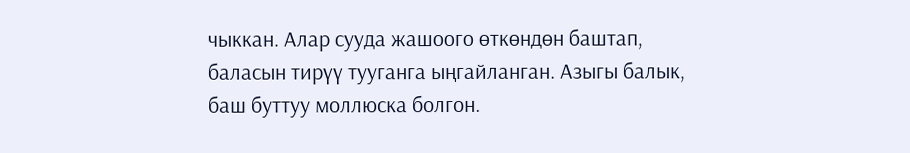чыккан. Алар сууда жашоого өткөндөн баштап, баласын тирүү тууганга ыңгайланган. Азыгы балык, баш буттуу моллюска болгон.